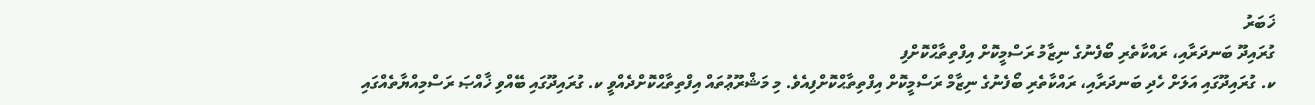ޚަބަރު
ގުރައިދޫ ބަނދަރާއި، ރައްކާތެރި ބޯފެނުގެ ނިޒާމު ރަސްމީކޮށް އިފްތިތާޙްކޮށްފި
ކ. ގުރައިދޫގައި އަލަށް ހެދި ބަނދަރާއި، ރައްކާތެރި ބޯފެނުގެ ނިޒާމް ރަސްމީކޮށް އިފްތިތާޙްކޮށްފިއެވެ. މި މަޝްރޫޢުތައް އިފްތިތާޙްކޮށްދެއްވީ ކ. ގުރައިދޫގައި ބޭއްވި ޚާއްޞަ ރަސްމިއްޔާތެއްގައި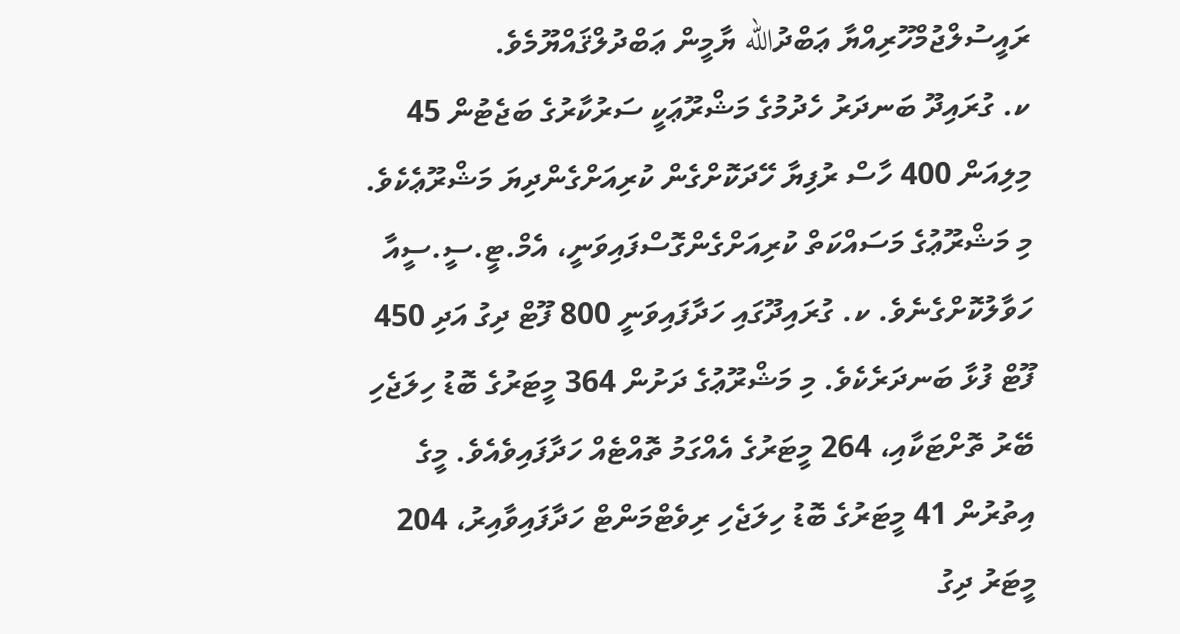ރައީސުލްޖުމްހޫރިއްޔާ ޢަބްދުالله ޔާމީން ޢަބްދުލްޤައްޔޫމެވެ.
ކ. ގުރައިދޫ ބަނދަރު ހެދުމުގެ މަޝްރޫޢަކީ ސަރުކާރުގެ ބަޖެޓުން 45 މިލިއަން 400 ހާސް ރުފިޔާ ހޭދަކޮށްގެން ކުރިއަށްގެންދިޔަ މަޝްރޫޢެކެވެ. މި މަޝްރޫޢުގެ މަސައްކަތް ކުރިއަށްގެންގޮސްފައިވަނީ، އެމް.ޓީ.ސީ.ސީއާ ހަވާލުކޮށްގެނެވެ. ކ. ގުރައިދޫގައި ހަދާފައިވަނީ 800 ފޫޓް ދިގު އަދި 450 ފޫޓް ފުޅާ ބަނދަރެކެވެ. މި މަޝްރޫޢުގެ ދަށުން 364 މީޓަރުގެ ބޮޑު ހިލަޖެހި ބޭރު ތޮށްޓަކާއި، 264 މީޓަރުގެ އެއްގަމު ތޮއްޓެއް ހަދާފައިވެއެވެ. މީގެ އިތުރުން 41 މީޓަރުގެ ބޮޑު ހިލަޖެހި ރިވެޓްމަންޓް ހަދާފައިވާއިރު، 204 މީޓަރު ދިގު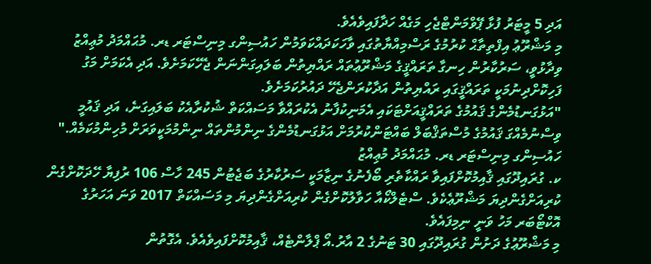އަދި 5 މީޓަރު ފުޅާ ޕޭވްމަންޓްޖެހި މަގެއް ހަދާފައިވެއެވެ.
މި މަޝްރޫޢު އިފްތިތާޙް ކުރުމުގެ ރަސްމިއްޔާތުގައި ވާހަކަދައްކަވަމުން ހައުސިންގ މިނިސްޓަރ ޑރ. މުޙައްމަދު މުޢިއްޒު ވިދާޅުވީ، ސަރުކާރުން ހިނގާ ތަރައްޤީގެ މަޝްރޫޢުތައް ރައްޔިތުން ބަލައިގަންނަން ޖެހޭކަމަށެވެ. އަދި އެކަމަށް މަގު ފަހިކޮށްދިނުމަކީ ތަރައްޤީގައި ރައްޔިތުން އަދާކުރަންޖެހޭ ދައުރުކަމަށެވެ.
"އަޅުގަނޑުމެންގެ ޤައުމުގެ ތަރައްޤީއަށްޓަކައި އެމަނިކުފާނު އެކުރައްވާ މަސައްކަތް ޝުކުރާއެކު ބަލައިގަނެ، އަދި ޤައުމީ ވިސްނުމެއްގަ ޤައުމުގެ މުސްތަޤްބަލް ބައްޓަންކުރުމަށް އަޅުގަނޑުމެންގެ ނިންމުންތައް ނިންމުމަކީވަރަށް މުހިންމުކަމެއް."
ހައުސިންގ މިނިސްޓަރ ޑރ. މުޙައްމަދު މުޢިއްޒު
ކ. ގުރައިދޫގައި ޤާއިމުކޮށްފައިވާ ރައްކާތެރި ބޯފެނުގެ ނިޒާމަކީ ސަރުކާރުގެ ބަޖެޓުން 245 ހާސް 106 ރުފިޔާ ހޭދަކޮށްގެން ކުރިއަށްގެންދިޔަ މަޝްރޫޢެކެވެ. ސްޓެލްކޯއާ ހަވާލުކޮށްގެން ކުރިއަށްގެންދިޔަ މި މަސައްކަތް 2017 ވަނަ އަހަރުގެ އޮކްޓޯބަރ މަހު ވަނީ ނިމިފައެވެ.
މި މަޝްރޫޢުގެ ދަށުން ގުރައިދޫގައި 30 ޓަނުގެ 2 އާރު.އޯ ޕްލާންޓެއް، ޤާއިމުކޮށްފައިވެއެވެ. އެގޮތުން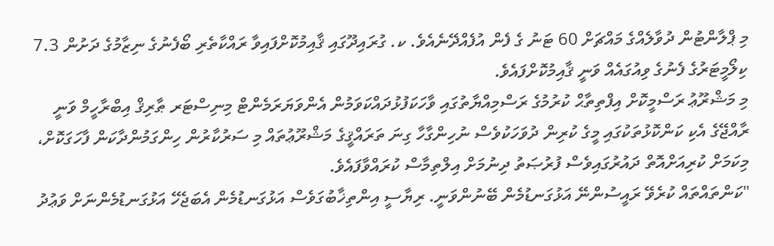މި ޕްލާންޓުން ދުވާލެއްގެ މައްޗަށް 60 ޓަނު ގެ ފެން އުފެއްދޭނެއެވެ. ކ. ގުރައިދޫގައި ޤާއިމުކޮށްފައިވާ ރައްކާތެރި ބޯފެނުގެ ނިޒާމުގެ ދަށުން 7.3 ކިލޯމީޓަރުގެ ފެނުގެ ވިއުގައެއް ވަނީ ޤާއިމުކޮށްފައެވެ.
މި މަޝްރޫޢު ރަސްމީކޮށް އިފްތިތާޙް ކުރުމުގެ ރަސްމިއްޔާތުގައި ވާހަކަފުޅުދައްކަވަމުން އެންވަޔަރަމެންޓް މިނިސްޓަރ ޠާރިޤް އިބްރާހީމް ވަނީ ރާއްޖޭގެ އެކި ކަންކޮޅުތަކުގައި މީގެ ކުރިން ދުވަހަކުވެސް ނުހިންގާހާ ގިނަ ތަރައްޤީގެ މަޝްރޫޢުތައް މި ސަރުކާރުން ހިންގަމުންދާކަން ފާހަގަކޮށް، މިކަމަށް ކުރިއަށްއޮތް ދައުރުގައިވެސް ފުރުޞަތު ދިނުމަށް އިލްތިމާސް ކުރައްވާފައެވެ.
"ކަންތައްތައް ކުރެވޭ ރައީސުންނޭ އަޅުގަނޑުމެން ބޭނުންވަނީ. ރިޔާސީ އިންތިޚާބުގަވެސް އަޅުގަނޑުމެން އެބަޖެހޭ އަޅުގަނޑުމެންނަށް ވަޢުދު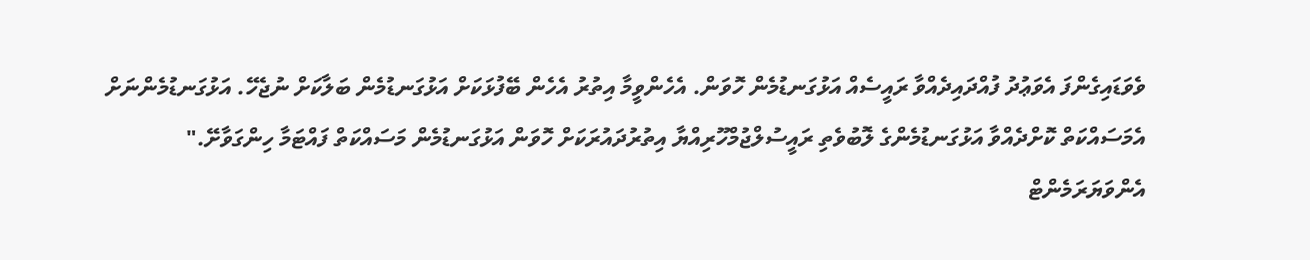ވެވަޑައިގެންފަ އެވަޢުދު ފުއްދައިދެއްވާ ރައީސެއް އަޅުގަނޑުމެން ހޮވަން. އެހެންވީމާ އިތުރު އެހެން ބޭފުޅަކަށް އަޅުގަނޑުމެން ބަލާކަށް ނުޖެހޭ. އަޅުގަނޑުމެންނަށް އެމަސައްކަތް ކޮށްދެއްވާ އަޅުގަނޑުމެންގެ ލޮބުވެތި ރައީސުލްޖުމްހޫރިއްޔާ އިތުރުދައުރަކަށް ހޮވަން އަޅުގަނޑުމެން މަސައްކަތް ފައްޓަމާ ހިންގަވާށޭ."
އެންވަޔަރަމެންޓް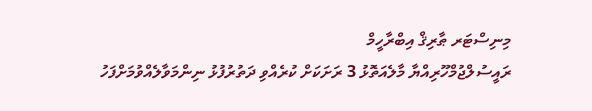މިނިސްޓަރ ޠާރިޤް އިބްރާހީމް
ރައީސުލްޖުމްހޫރިއްޔާ މާލެއަތޮޅު 3 ރަށަކަށް ކުރެއްވި ދަތުރުފުޅު ނިންމަވާލެއްވުމަށްފަހު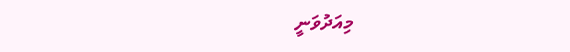މިއަދުވަނީ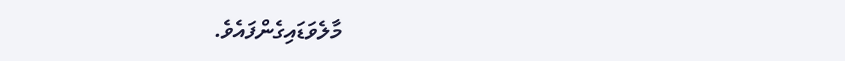މާލެވަޑައިގެންފައެވެ.